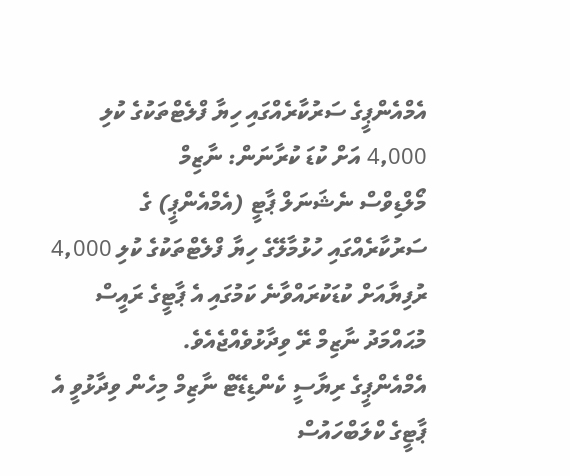އެމްއެންޕީގެ ސަރުކާރެއްގައި ހިޔާ ފްލެޓްތަކުގެ ކުލި 4,000 އަށް ކުޑަ ކުރާނަން: ނާޒިމް
މޯލްޑިވްސް ނެޝަނަލް ޕާޓީ (އެމްއެންޕީ) ގެ ސަރުކާރެއްގައި ހުޅުމާލޭގެ ހިޔާ ފްލެޓްތަކުގެ ކުލި 4,000 ރުފިޔާއަށް ކުޑަކުރައްވާނެ ކަމުގައި އެ ޕާޓީގެ ރައީސް މުޙައްމަދު ނާޒިމް ރޭ ވިދާޅުވެއްޖެއެވެ.
އެމްއެންޕީގެ ރިޔާސީ ކެންޑިޑޭޓް ނާޒިމް މިހެން ވިދާޅުވީ އެ ޕާޓީގެ ކްލަބްހައުސް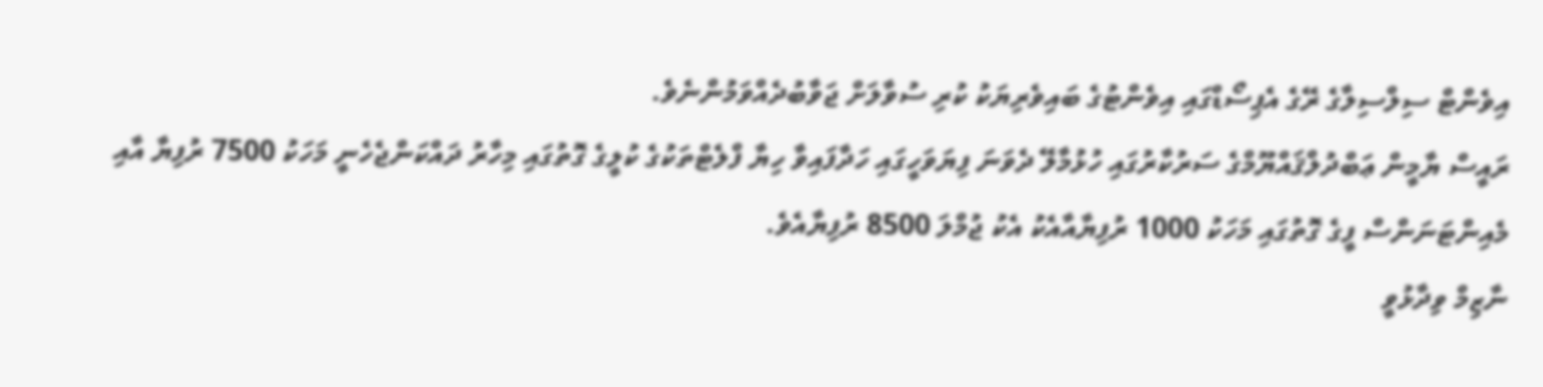އިވެންޓް ސިލްސިލާގެ ރޭގެ އެޕިސޯޑްގައި އިވެންޓުގެ ބައިވެރިޔަކު ކުރި ސުވާލަށް ޖަވާބުދެއްވަމުންނެވެ.
ރައީސް ޔާމީން ޢަބްދުލްޤައްޔޫމްގެ ސަރުކާރުގައި ހުޅުމާލޭ ދެވަނަ ފިޔަވަހީގައި ހަދާފައިވާ ހިޔާ ފްލެޓްތަކުގެ ކުލީގެ ގޮތުގައި މިހާރު ދައްކަންޖެހެނީ މަހަކު 7500 ރުފިޔާ އާއި މެއިންޓަނަންސް ފީގެ ގޮތުގައި މަހަކު 1000 ރުފިޔާއާއެކު އެކު ޖުމްލަ 8500 ރުފިޔާއެވެ.
ނާޒިމް ވިދާޅުވީ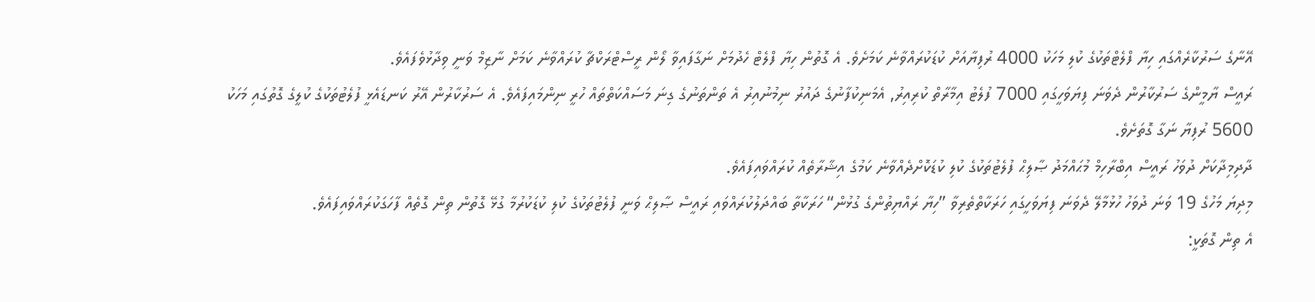އޭނާގެ ސަރުކާރެއްގައި ހިޔާ ފްލެޓްތަކުގެ ކުލި މަހަކު 4000 ރުފިޔާއަށް ކުޑަކުރައްވާނެ ކަމަށެވެ. އެ ގޮތުން ހިޔާ ފްލެޓް ހެދުމަށް ނަގާފައިވާ ލޯން ރީސްޓްރަކްޗާ ކުރައްވާނެ ކަމަށް ނާޒިމް ވަނީ ވިދާޅުވެފައެވެ.
ރައީސް ޔާމީންގެ ސަރުކާރުން ދެވަނަ ފިޔަވަހީގައި 7000 ފުލެޓު އިމާރާތް ކުރިއިރު, އެމަނިކުފާނުގެ ދައުރު ނިމުނުއިރު އެ ތަންތަނުގެ ގިނަ މަސައްކަތްތައް ހުރީ ނިންމައިފައެވެ. އެ ސަރުކާރުން އޭރު ކަނޑައެޅީ ފުލެޓުތަކުގެ ކުލީގެ ގޮތުގައި މަހަކު 5600 ރުފިޔާ ނަގާ ގޮތަށެވެ.
ދާދިމިދާކަށް ދުވަހު ރައީސް އިބްރާހިމް މުޙައްމަދު ޞާލިޙް ފުލެޓުތަކުގެ ކުލި ކުޑަކޮށްދެއްވާނެ ކަމުގެ އިޝާރާތެއް ކުރައްވައިފައެވެ.
މިދިޔަ މަހުގެ 19 ވަނަ ދުވަހު ހުޅުމާލޭ ދެވަނަ ފިޔަވަހީގައި ހަރަކާތްތެރިވާ ”ހިޔާ ރައްޔިތުންގެ ގުޅުން“ ހަރަކާތާ ބައްދަލުކުރައްވައި ރައީސް ޞާލިޙް ވަނީ ފުލެޓުތަކުގެ ކުލި ކުޑަކުރުމާ ގުޅޭ ގޮތުން ތިން ގޮތެއް ފާހަގަކުރައްވައިފައެވެ.
އެ ތިން ގޮތަކީ: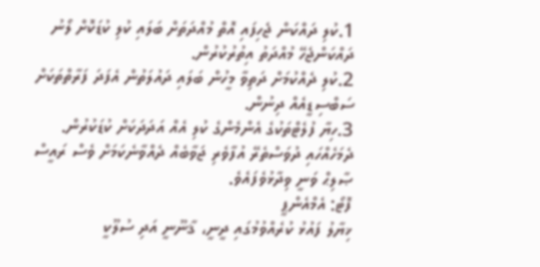1.ކުލި ދައްކަން ޖެހިފައި އޮތް މުއްދަތަށް ބަލައި ކުލި ކުޑަކޮށް ލޯނު ދައްކަންޖެހޭ މުއްދަތު އިތުރުކުރުން.
2.ކުލި ދެއްކުމަށް ދަތިވާ މީހުން ބަލައި ދައުލަތުން އެފަދަ ފަރާތްތަކަށް ސަބްސިޑީއެއް ދިނުން.
3.ހިޔާ ފުލެޓްތަކުގެ އެންމެންގެ ކުލި އެއް އަދަދަކަށް ކުޑަކުރުން.
ދެމަހެއްހައި ދުވަސްތެރޭ އުފާވެރި ޖަވާބެއް ދެއްވާނެކަމަށް ވެސް ރައީސް ޞާލިޙް ވަނީ ވިދާޅުވެފައެވެ.
ފޮޓޯ: އެމްއެންޕީ
ޚިޔާލު ފައުޅު ކުރެއްވުމުގައި ދީނީ، ޤާނޫނީ އަދި ސުލޫކީ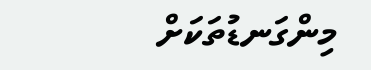މިންގަނޑުތަކަށް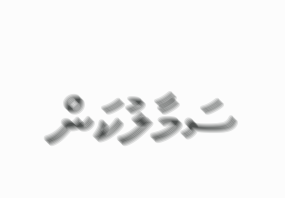ސަމާލުކަން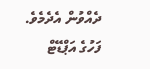ދެއްވުން އެދެމެވެ.
ފަހުގެ އަޕްޑޭޓް